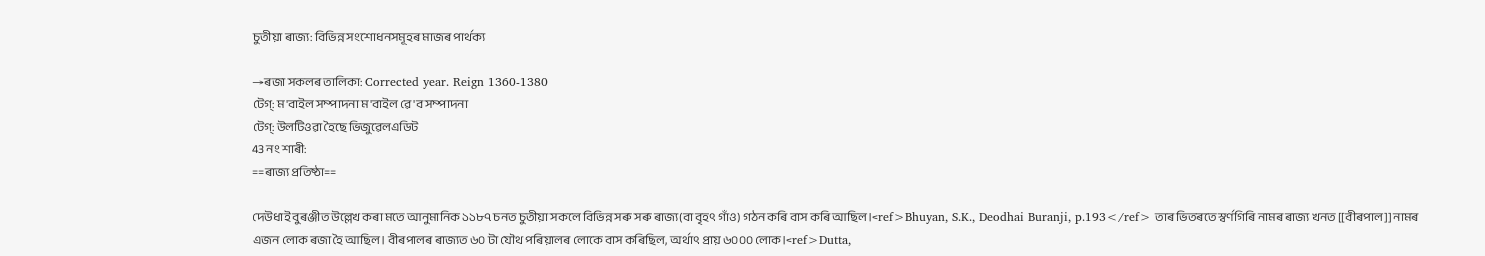চুতীয়া ৰাজ্য: বিভিন্ন সংশোধনসমূহৰ মাজৰ পাৰ্থক্য

→ৰজা সকলৰ তালিকা: Corrected year. Reign 1360-1380
টেগ্‌: ম'বাইল সম্পাদনা ম'বাইল ৱে'ব সম্পাদনা
টেগ্‌: উলটিওৱা হৈছে ভিজুৱেলএডিট
43 নং শাৰী:
==ৰাজ্য প্ৰতিষ্ঠা==

দেউধাই বুৰঞ্জীত উল্লেখ কৰা মতে আনুমানিক ১১৮৭ চনত চুতীয়া সকলে বিভিন্ন সৰু সৰু ৰাজ্য(বা বৃহৎ গাঁও) গঠন কৰি বাস কৰি আছিল।<ref>Bhuyan, S.K., Deodhai Buranji, p.193</ref> তাৰ ভিতৰতে স্বৰ্ণগিৰি নামৰ ৰাজ্য খনত [[বীৰপাল]] নামৰ এজন লোক ৰজা হৈ আছিল। বীৰপালৰ ৰাজ্যত ৬০ টা যৌথ পৰিয়ালৰ লোকে বাস কৰিছিল, অৰ্থাৎ প্ৰায় ৬০০০ লোক।<ref>Dutta,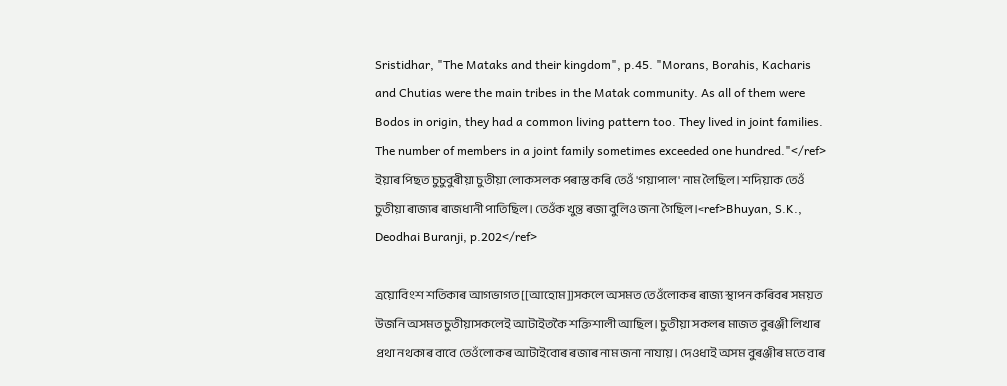Sristidhar, "The Mataks and their kingdom", p.45. "Morans, Borahis, Kacharis and Chutias were the main tribes in the Matak community. As all of them were Bodos in origin, they had a common living pattern too. They lived in joint families. The number of members in a joint family sometimes exceeded one hundred."</ref> ইয়াৰ পিছত চুচুবুৰীয়া চুতীয়া লোকসলক পৰাস্ত কৰি তেওঁ 'গয়াপাল' নাম লৈছিল। শদিয়াক তেওঁ চুতীয়া ৰাজ্যৰ ৰাজধানী পাতিছিল। তেওঁক খুন্ত ৰজা বুলিও জনা‌ গৈছিল।<ref>Bhuyan, S.K., Deodhai Buranji, p.202</ref>

ত্ৰয়োবিংশ শতিকাৰ আগভাগত [[আহোম]]সকলে অসমত তেওঁলোকৰ ৰাজ্য স্থাপন কৰিবৰ সময়ত উজনি অসমত চুতীয়াসকলেই আটাইতকৈ শক্তিশালী আছিল। চুতীয়া সকলৰ মাজত বুৰঞ্জী লিখাৰ প্ৰথা নথকাৰ বাবে তেওঁলোকৰ আটাইবোৰ ৰজাৰ নাম জনা নাযায়। দেওধাই অসম বুৰঞ্জীৰ মতে বাৰ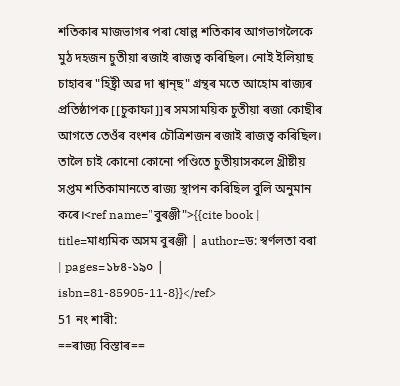শতিকাৰ মাজভাগৰ পৰা ষোল্ল শতিকাৰ আগভাগলৈকে মুঠ দহজন চুতীয়া ৰজাই ৰাজত্ব কৰিছিল। নোই ইলিয়াছ চাহাবৰ "হিষ্ট্ৰী অৱ দা শ্বান্‌ছ" গ্ৰন্থৰ মতে আহোম ৰাজ্যৰ প্ৰতিষ্ঠাপক [[চুকাফা]]ৰ সমসাময়িক চুতীয়া ৰজা কোছীৰ আগতে তেওঁৰ বংশৰ চৌত্ৰিশজন ৰজাই ৰাজত্ব কৰিছিল। তালৈ চাই কোনো কোনো পণ্ডিতে চুতীয়াসকলে খ্ৰীষ্টীয় সপ্তম শতিকামানতে ৰাজ্য স্থাপন কৰিছিল বুলি অনুমান কৰে।<ref name="বুৰঞ্জী">{{cite book | title=মাধ্যমিক অসম বুৰঞ্জী | author=ড: স্বৰ্ণলতা বৰা | pages=১৮৪-১৯০ | isbn=81-85905-11-8}}</ref>
51 নং শাৰী:
==ৰাজ্য বিস্তাৰ==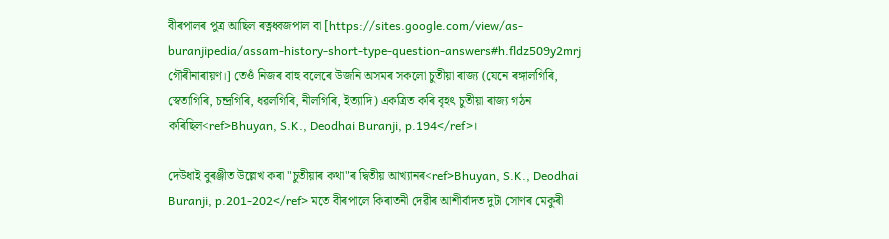বীৰপালৰ পুত্ৰ আছিল ৰত্নধ্বজপাল বা [https://sites.google.com/view/as-buranjipedia/assam-history-short-type-question-answers#h.fldz509y2mrj গৌৰীনাৰায়ণ।] তেওঁ নিজৰ বাহু বলেৰে উজনি অসমৰ সকলো চুতীয়া ৰাজ্য (যেনে ৰঙ্গালগিৰি, স্বেতাগিৰি, চন্দ্ৰগিৰি, ধৱলগিৰি, নীলগিৰি, ইত্যাদি) একত্ৰিত কৰি বৃহৎ চুতীয়া ৰাজ্য গঠন কৰিছিল<ref>Bhuyan, S.K., Deodhai Buranji, p.194</ref>।

দেউধাই বুৰঞ্জীত উল্লেখ কৰা "চুতীয়াৰ কথা"ৰ দ্বিতীয় আখ্যানৰ<ref>Bhuyan, S.K., Deodhai Buranji, p.201-202</ref> মতে বীৰপালে কিৰাতনী দেৱীৰ আশীৰ্বাদত দুটা সোণৰ মেকুৰী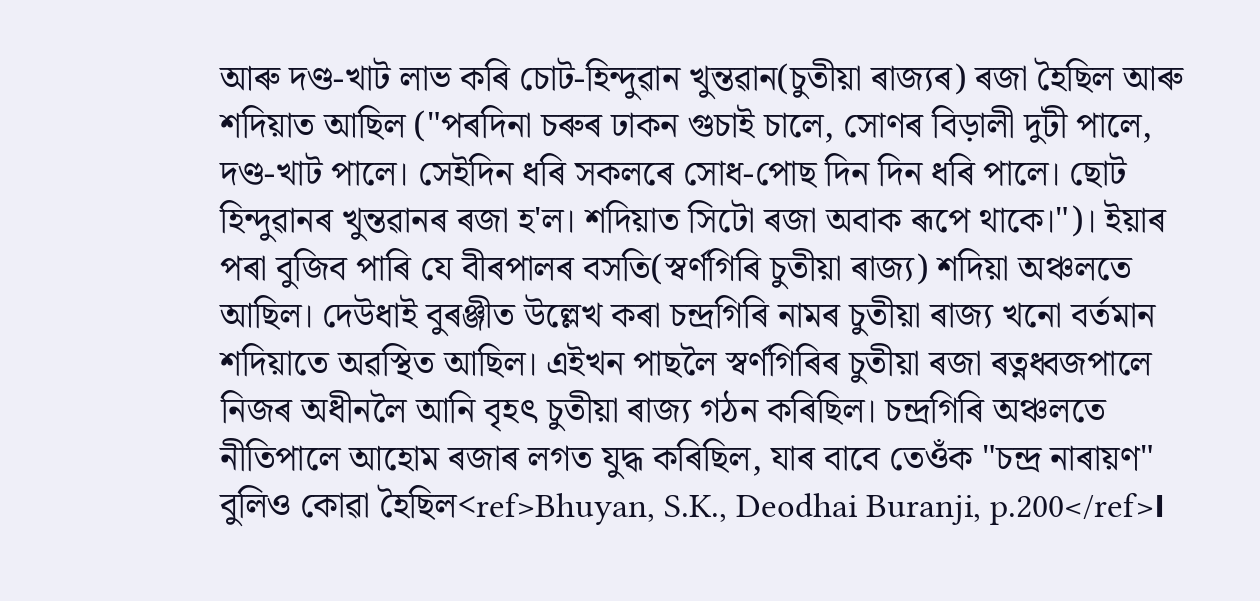আৰু দণ্ড-খাট লাভ কৰি চোট-হিন্দুৱান খুন্তৱান(চুতীয়া ৰাজ্যৰ) ৰজা হৈছিল আৰু শদিয়াত আছিল ("পৰদিনা চৰুৰ ঢাকন গুচাই চালে, সোণৰ বিড়ালী দুটী পালে, দণ্ড-খাট পালে। সেইদিন ধৰি সকলৰে সোধ-পোছ দিন দিন ধৰি পালে। ছোট হিন্দুৱানৰ খুন্তৱানৰ ৰজা হ'ল। শদিয়াত সিটো ৰজা অবাক ৰূপে থাকে।")। ইয়াৰ পৰা বুজিব পাৰি যে বীৰপালৰ বসতি(স্বৰ্ণগিৰি চুতীয়া ৰাজ্য) শদিয়া অঞ্চলতে আছিল। দেউধাই বুৰঞ্জীত উল্লেখ কৰা চন্দ্ৰগিৰি নামৰ চুতীয়া ৰাজ্য খনো বৰ্তমান শদিয়াতে অৱস্থিত আছিল। এইখন পাছলৈ স্বৰ্ণগিৰিৰ চুতীয়া ৰজা ৰত্নধ্বজপালে নিজৰ অধীনলৈ আনি বৃহৎ চুতীয়া ৰাজ্য গঠন কৰিছিল। চন্দ্ৰগিৰি অঞ্চলতে নীতিপালে আহোম ৰজাৰ লগত যুদ্ধ কৰিছিল, যাৰ বাবে তেওঁক "চন্দ্ৰ নাৰায়ণ" বুলিও কোৱা হৈছিল<ref>Bhuyan, S.K., Deodhai Buranji, p.200</ref>।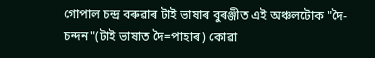গোপাল চন্দ্ৰ বৰুৱাৰ টাই ভাষাৰ বুৰঞ্জীত এই অঞ্চলটোক "দৈ-চন্দন"(টাই ভাষাত দৈ=পাহাৰ) কোৱা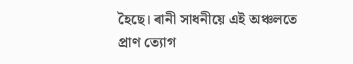হৈছে। ৰানী সাধনীয়ে এই অঞ্চলতে প্ৰাণ ত্যোগ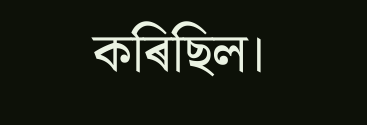কৰিছিল।